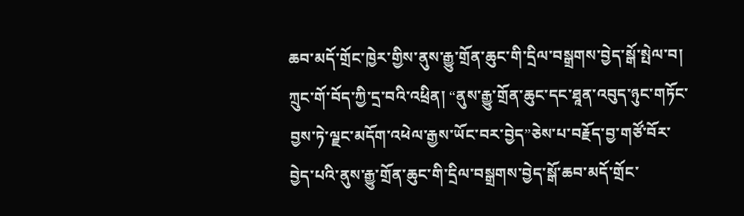ཆབ་མདོ་གྲོང་ཁྱེར་གྱིས་ནུས་རྒྱུ་གྲོན་ཆུང་གི་དྲིལ་བསྒྲགས་བྱེད་སྒོ་སྤེལ་བ།
ཀྲུང་གོ་བོད་ཀྱི་དྲ་བའི་འཕྲིན། “ནུས་རྒྱུ་གྲོན་ཆུང་དང་ཐཱན་འབུད་ཉུང་གཏོང་བྱས་ཏེ་ལྗང་མདོག་འཕེལ་རྒྱས་ཡོང་བར་བྱེད”ཅེས་པ་བརྗོད་བྱ་གཙོ་བོར་བྱེད་པའི་ནུས་རྒྱུ་གྲོན་ཆུང་གི་དྲིལ་བསྒྲགས་བྱེད་སྒོ་ཆབ་མདོ་གྲོང་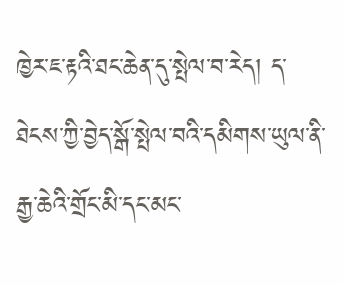ཁྱེར་ཇ་རྟའི་ཐང་ཆེན་དུ་སྤེལ་བ་རེད། ད་ཐེངས་ཀྱི་བྱེད་སྒོ་སྤེལ་བའི་དམིགས་ཡུལ་ནི་རྒྱ་ཆེའི་གྲོང་མི་དང་མང་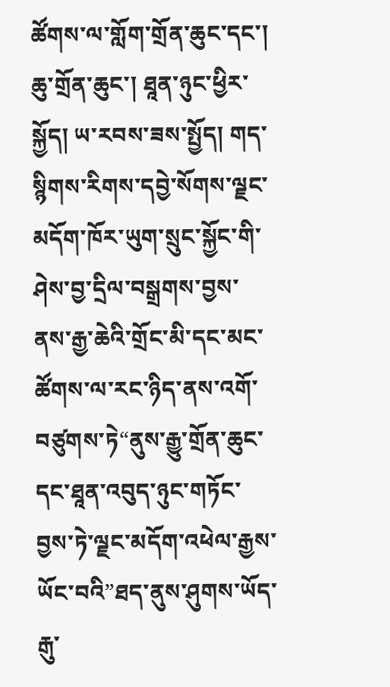ཚོགས་ལ་གློག་གྲོན་ཆུང་དང་། ཆུ་གྲོན་ཆུང་། ཐཱན་ཉུང་ཕྱིར་སྐྱོད། ཡ་རབས་ཟས་སྤྱོད། གད་སྙིགས་རིགས་དབྱེ་སོགས་ལྗང་མདོག་ཁོར་ཡུག་སྲུང་སྐྱོང་གི་ཤེས་བྱ་དྲིལ་བསྒྲགས་བྱས་ནས་རྒྱ་ཆེའི་གྲོང་མི་དང་མང་ཚོགས་ལ་རང་ཉིད་ནས་འགོ་བཙུགས་ཏེ“ནུས་རྒྱུ་གྲོན་ཆུང་དང་ཐཱན་འབུད་ཉུང་གཏོང་བྱས་ཏེ་ལྗང་མདོག་འཕེལ་རྒྱས་ཡོང་བའི”ཐད་ནུས་ཤུགས་ཡོད་རྒུ་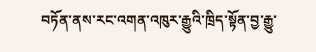བཏོན་ནས་རང་འགན་འཁུར་རྒྱུའི་ཁྲིད་སྟོན་བྱ་རྒྱུ་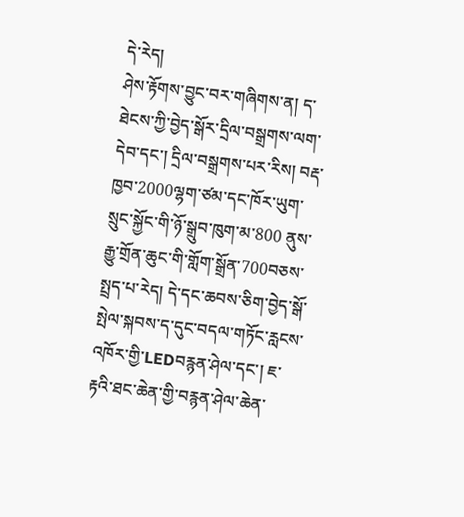དེ་རེད།
ཤེས་རྟོགས་བྱུང་བར་གཞིགས་ན། ད་ཐེངས་ཀྱི་བྱེད་སྒོར་དྲིལ་བསྒྲགས་ལག་དེབ་དང་། དྲིལ་བསྒྲགས་པར་རིས། བརྡ་ཁྱབ་2000ལྷག་ཙམ་དང་ཁོར་ཡུག་སྲུང་སྐྱོང་གི་ཉོ་སྒྲུབ་ཁུག་མ་800 ནུས་རྒྱུ་གྲོན་ཆུང་གི་གློག་སྒྲོན་700བཅས་སྤྲད་པ་རེད། དེ་དང་ཆབས་ཅིག་བྱེད་སྒོ་སྤེལ་སྐབས་ད་དུང་བདལ་གཏོང་རླངས་འཁོར་གྱི་LEDབརྙན་ཤེལ་དང་། ཇ་རྟའི་ཐང་ཆེན་གྱི་བརྙན་ཤེལ་ཆེན་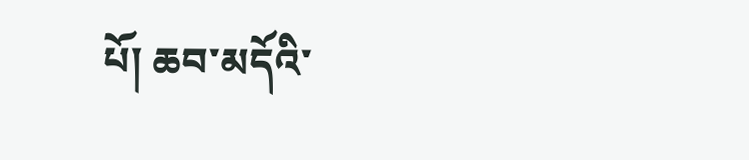པོ། ཆབ་མདོའི་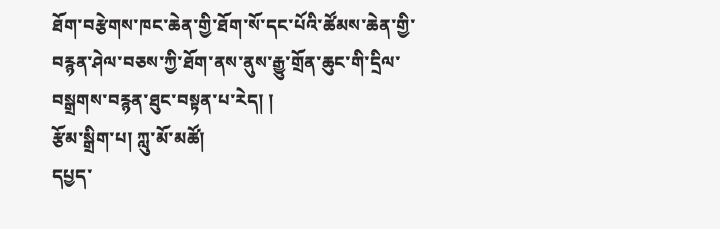ཐོག་བརྩེགས་ཁང་ཆེན་གྱི་ཐོག་སོ་དང་པོའི་ཚོམས་ཆེན་གྱི་བརྙན་ཤེལ་བཅས་ཀྱི་ཐོག་ནས་ནུས་རྒྱུ་གྲོན་ཆུང་གི་དྲིལ་བསྒྲགས་བརྙན་ཐུང་བསྟན་པ་རེད། །
རྩོམ་སྒྲིག་པ། ཀླུ་མོ་མཚོ།
དཔྱད་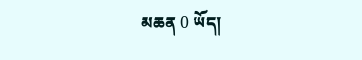མཆན 0 ཡོད།